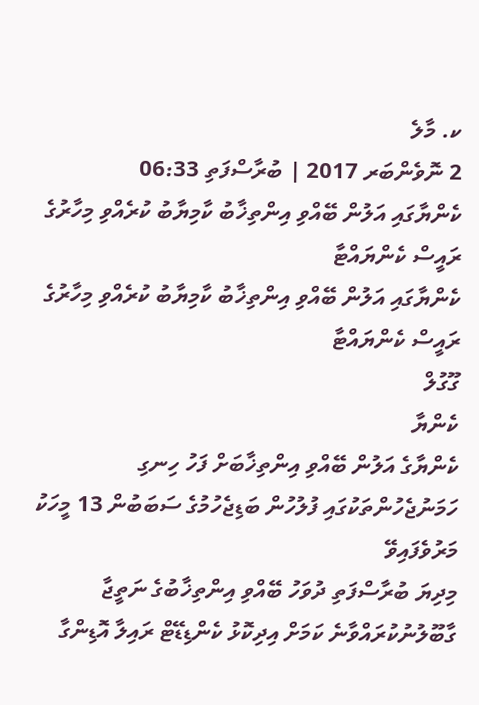ކ. މާލެ
2 ނޮވެންބަރ 2017 | ބުރާސްފަތި 06:33
ކެންޔާގައި އަލުން ބޭއްވި އިންތިޚާބު ކާމިޔާބު ކުރެއްވި މިހާރުގެ ރައީސް ކެންޔައްޓާ
ކެންޔާގައި އަލުން ބޭއްވި އިންތިޚާބު ކާމިޔާބު ކުރެއްވި މިހާރުގެ ރައީސް ކެންޔައްޓާ
ގޫގުލް
ކެންޔާ
ކެންޔާގެ އަލުން ބޭއްވި އިންތިޚާބަށް ފަހު ހިނގި ހަމަނުޖެހުންތަކުގައި ފުލުހުން ބަޑިޖެހުމުގެ ސަބަބުން 13 މީހަކު މަރުވެފައިވޭ
މިދިޔަ ބުރާސްފަތި ދުވަހު ބޭއްވި އިންތިޚާބުގެ ނަތީޖާ ގާބޫލުނުކުރައްވާނެ ކަމަށް އިދިކޮޅު ކެންޑިޑޭޓް ރައިލާ އޮޑިންގާ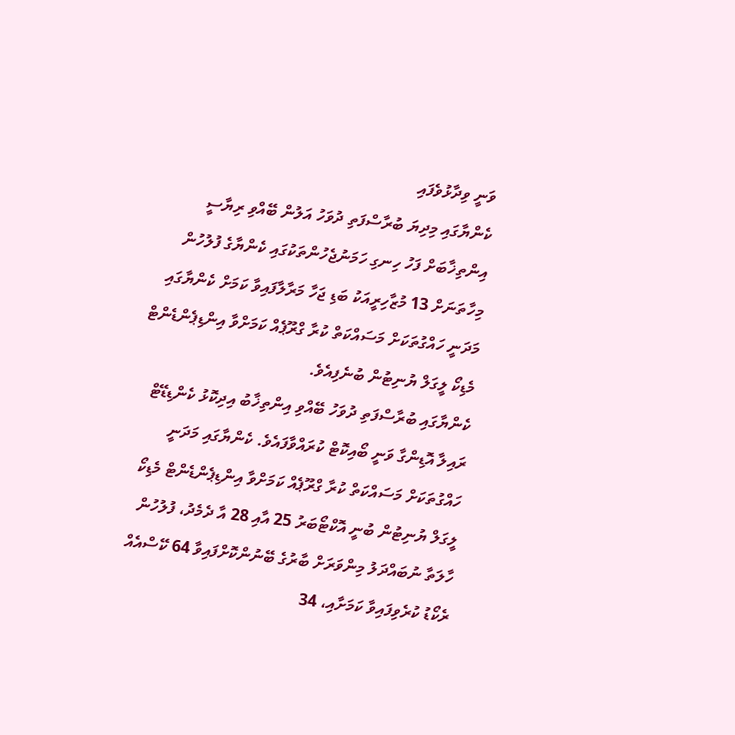ވަނީ ވިދާޅުވެފައި
ކެންޔާގައި މިދިޔަ ބުރާސްފަތި ދުވަހު އަލުން ބޭއްވި ރިޔާސީ އިންތިޚާބަށް ފަހު ހިނގި ހަމަނުޖެހުންތަކުގައި ކެންޔާގެ ފުލުހުން މިހާތަނަށް 13 މުޒާހިރީއަކު ބަޑި ޖަހާ މަރާލާފައިވާ ކަމަށް ކެންޔާގައި މަދަނީ ހައްގުތަކަށް މަސައްކަތް ކުރާ ގްރޫޕެއް ކަމަށްވާ އިންޑިޕެންޑެންޓް މެޑިކޯ ލީގަލް ޔުނިޓުން ބުނެފިއެވެ.
ކެންޔާގައި ބުރާސްފަތި ދުވަހު ބޭއްވި އިންތިޚާބު އިދިކޮޅު ކެންޑިޑޭޓް ރައިލާ އޮޑިންގާ ވަނީ ބޯއިކޮޓް ކުރައްވާފައެވެ. ކެންޔާގައި މަދަނީ ހައްގުތަކަށް މަސައްކަތް ކުރާ ގްރޫޕެއް ކަމަށްވާ އިންޑިޕެންޑެންޓް މެޑިކޯ ލީގަލް ޔުނިޓުން ބުނީ އޮކްޓޯބަރު 25 އާއި 28 އާ ދެމެދު، ފުލުހުން ހާލަތާ ނުބައްދަލު މިންވަރަށް ބާރުގެ ބޭނުންކޮށްފައިވާ 64 ކޭސްއެއް ރެކޯޑު ކުރެވިފައިވާ ކަމަށާއި، 34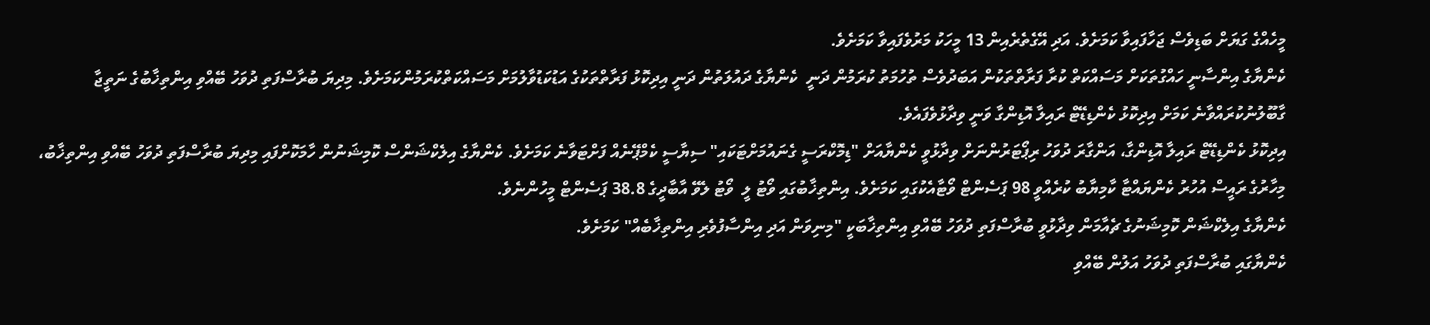މީހެއްގެ ގަޔަށް ބަޑިވެސް ޖަހާފައިވާ ކަމަށެވެ. އަދި އޭގެތެރެއިން 13 މީހަކު މަރުވެފައިވާ ކަމަށެވެ.
ކެންޔާގެ އިންސާނީ ހައްގުތަކަށް މަސައްކަތް ކުރާ ފަރާތްތަކުން އަބަދުވެސް ތުހުމަތު ކުރަމުން ދަނީ  ކެންޔާގެ ދައުލަތުން ދަނީ އިދިކޮޅު ފަރާތްތަކުގެ އަޑުކަޑުވާލުމަށް މަސައްކަތްކުރަމުންކަމަށެވެ. މިދިޔަ ބުރާސްފަތި ދުވަހު ބޭއްވި އިންތިޚާބުގެ ނަތީޖާ ގާބޫލުނުކުރައްވާނެ ކަމަށް އިދިކޮޅު ކެންޑިޑޭޓް ރައިލާ އޮޑިންގާ ވަނީ ވިދާޅުވެފައެވެ.
އިދިކޮޅު ކެންޑިޑޭޓް ރައިލާ އޮޑިންގާ، އަންގާރަ ދުވަހު ރިޕޯޓަރުންނަށް ވިދާޅުވީ ކެންޔާއަށް "ޑިމޮކްރަސީ ގެނައުމަށްޓަކައި" ސިޔާސީ ކެމްޕޭނެއް ފަށްޓަވާނެ ކަމަށެވެ. ކެންޔާގެ އިލެކްޝަންސް ކޮމިޝަނުން ހާމަކޮށްފައި މިދިޔަ ބުރާސްފަތި ދުވަހު ބޭއްވި އިންތިޚާބު، މިހާރުގެ ރައީސް އުހުރު ކެންޔައްޓާ ކާމިޔާބު ކުރެއްވީ 98 ޕަސެންޓް ވޯޓާއެކުގައި ކަމަށެވެ. އިންތިޚާބުގައި ވޯޓު ލީ  ވޯޓު ލެވޭ އާބާދީގެ 38.8 ޕަސެންޓް މީހުންނެވެ.
ކެންޔާގެ އިލެކްޝަން ކޮމިޝަނުގެ ޗެއާމަން ވިދާޅުވީ ބުރާސްފަތި ދުވަހު ބޭއްވި އިންތިޚާބަކީ "މިނިވަން އަދި އިންސާފުވެރި އިންތިޚާބެއް" ކަމަށެވެ.
ކެންޔާގައި ބުރާސްފަތި ދުވަހު އަލުން ބޭއްވި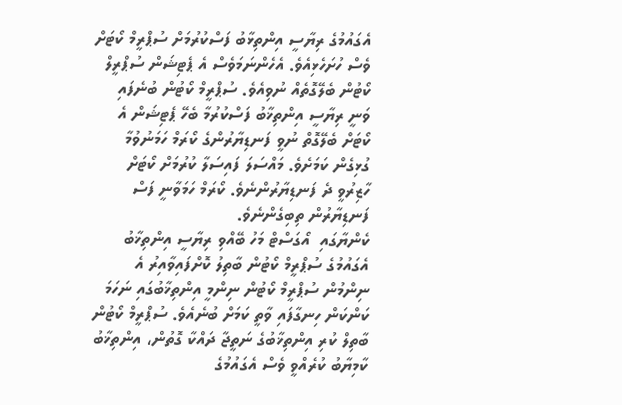އެގައުމުގެ ރިޔާސީ އިންތިޅާބު ފަސްކުރުމަށް ސުޕްރީމް ކޯޓަށް ވެސް ހުށަހެޅިއެވެ. އެހެންނަމަވެސް އެ ޕެޓިޝަން ސުޕްރީލް ކޯޓުން ބެލޭގޮތެއް ނުވިއެވެ. ސުޕްރީމް ކޯޓުން ބުނެފައި ވަނީ ރިޔާސީ އިންތިޚާބު ފަސްކުރުމާ ބެހޭ ޕެޓިޝަން އެ ކޯޓަށް ބެލޭގޮތް ނުވީ ފަނޑިޔާރުންގެ ކޯރަމް ހަމަނުވުމާ ގުޅިގެން ކަމަށެވެ. މައްސަލަ ފައިސަލާ ކުރުމަށް ކޯޓަށް ހާޒިރުވީ ދެ ފަނޑިޔާރުންނެވެ. ކޯރަމް ހަމަވާނީ ފަސް ފަނޑިޔާރުން ތިބިގެންނެވެ.
ކެންޔާގައި  އޯގަސްޓް މަހު ބޭއްވި ރިޔާސީ އިންތިޚާބު އެގައުމުގެ ސުޕްރީމް ކޯޓުން ބާތިލު ކޮށްފައިވާއިރު އެ ނިންމުން ސުޕްރީމް ކޯޓުން ނިންމީ އިންތިޚާބުގައި ނަހަމަ ކަންކަން ހިނގާފައި ވާތީ ކަމަށް ބުނެއެވެ. ސުޕްރީމް ކޯޓުން ބާތިލް ކުރި އިންތިޚާބުގެ ނަތީޖާ ދައްކާ ގޮތުން، އިންތިޚާބު ކާމިޔާބު ކުރެއްވީ ވެސް އެގައުމުގެ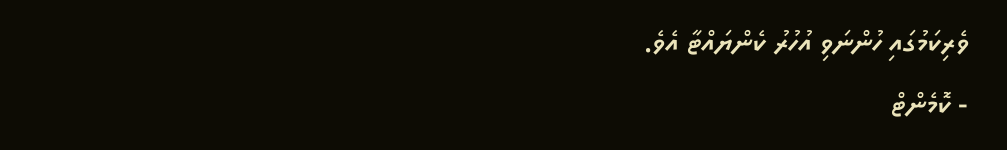ވެރިކަމުގައި ހުންނަވި އުހުރު ކެންޔައްޓާ އެވެ.
- ކޮމެންޓް